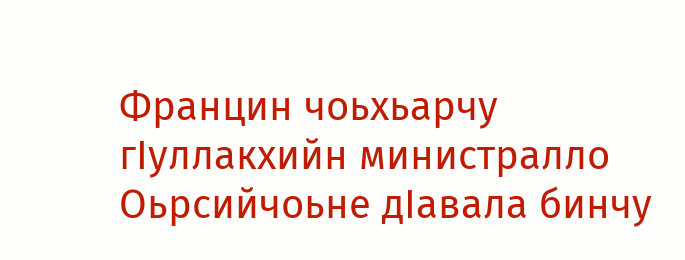Францин чоьхьарчу гIуллакхийн министралло Оьрсийчоьне дIавала бинчу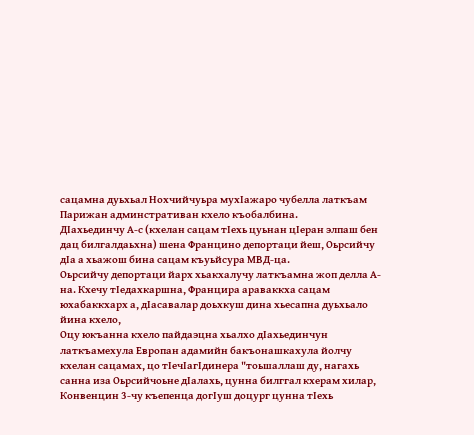сацамна дуьхьал Нохчийчуьра мухIажаро чубелла латкъам Парижан админстративан кхело къобалбина.
ДIахьединчу А-с (кхелан сацам тIехь цуьнан цIеран элпаш бен дац билгалдаьхна) шена Францино депортаци йеш, Оьрсийчу дIа а хьажош бина сацам къуьйсура МВД-ца.
Оьрсийчу депортаци йарх хьакхалучу латкъамна жоп делла А-на. Кхечу тIедахкаршна, Францира араваккха сацам юхабаккхарх а, дIасавалар доьхкуш дина хьесапна дуьхьало йина кхело,
Оцу юкъанна кхело пайдаэцна хьалхо дIахьединчун латкъамехула Европан адамийн бакъонашкахула йолчу кхелан сацамах, цо тIечIагIдинера "тоьшаллаш ду, нагахь санна иза Оьрсийчоьне дIалахь, цунна билггал кхерам хилар, Конвенцин 3-чу къепенца догIуш доцург цунна тIехь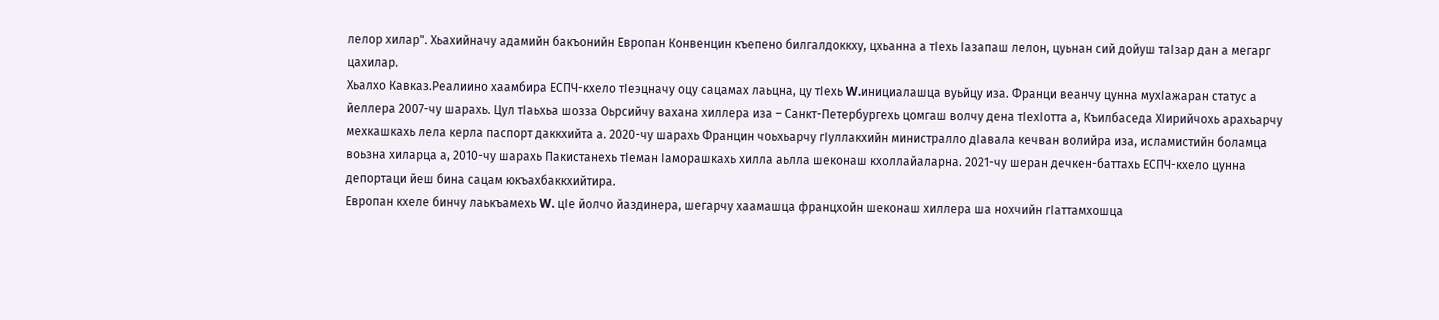лелор хилар". Хьахийначу адамийн бакъонийн Европан Конвенцин къепено билгалдоккху, цхьанна а тIехь Iазапаш лелон, цуьнан сий дойуш таIзар дан а мегарг цахилар.
Хьалхо Кавказ.Реалиино хаамбира ЕСПЧ-кхело тIеэцначу оцу сацамах лаьцна, цу тIехь W.инициалашца вуьйцу иза. Франци веанчу цунна мухIажаран статус а йеллера 2007-чу шарахь. Цул тIаьхьа шозза Оьрсийчу вахана хиллера иза – Санкт-Петербургехь цомгаш волчу дена тIехIотта а, Къилбаседа ХIирийчохь арахьарчу мехкашкахь лела керла паспорт даккхийта а. 2020-чу шарахь Францин чоьхьарчу гIуллакхийн министралло дIавала кечван волийра иза, исламистийн боламца воьзна хиларца а, 2010-чу шарахь Пакистанехь тIеман Iаморашкахь хилла аьлла шеконаш кхоллайаларна. 2021-чу шеран дечкен-баттахь ЕСПЧ-кхело цунна депортаци йеш бина сацам юкъахбаккхийтира.
Европан кхеле бинчу лаькъамехь W. цIе йолчо йаздинера, шегарчу хаамашца францхойн шеконаш хиллера ша нохчийн гIаттамхошца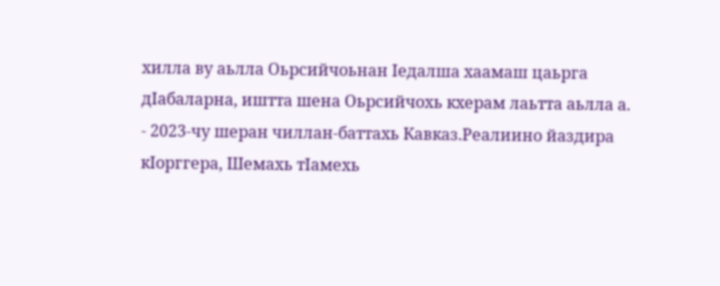хилла ву аьлла Оьрсийчоьнан Iедалша хаамаш цаьрга дIабаларна, иштта шена Оьрсийчохь кхерам лаьтта аьлла а.
- 2023-чу шеран чиллан-баттахь Кавказ.Реалиино йаздира кIорггера, Шемахь тIамехь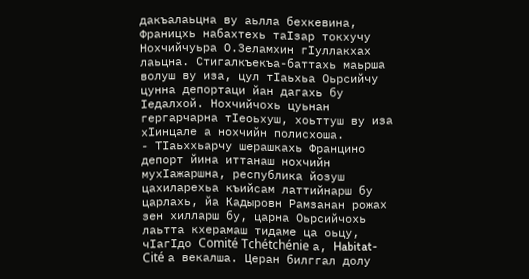дакъалаьцна ву аьлла бехкевина, Франицхь набахтехь таIзар токхучу Нохчийчуьра О.Зеламхин гIуллакхах лаьцна. Стигалкъекъа-баттахь маьрша волуш ву иза, цул тIаьхьа Оьрсийчу цунна депортаци йан дагахь бу Iедалхой. Нохчийчохь цуьнан гергарчарна тIеоьхуш, хоьттуш ву иза хIинцале а нохчийн полисхоша.
- ТIаьххьарчу шерашкахь Францино депорт йина иттанаш нохчийн мухIажаршна, республика йозуш цахиларехьа къийсам латтийнарш бу царлахь, йа Кадыровн Рамзанан рожах зен хилларш бу, царна Оьрсийчохь лаьтта кхерамаш тидаме ца оьцу, чIагIдо Comité Tchétchénie а, Habitat-Cité а векалша. Церан билггал долу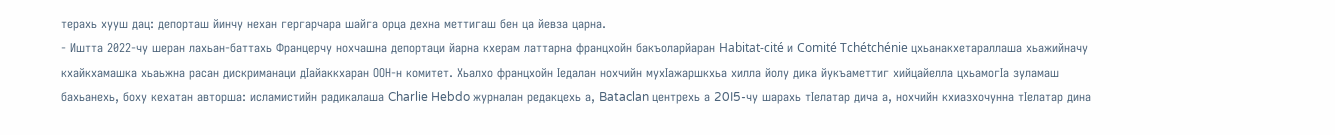терахь хууш дац: депорташ йинчу нехан гергарчара шайга орца дехна меттигаш бен ца йевза царна.
- Иштта 2022-чу шеран лахьан-баттахь Францерчу нохчашна депортаци йарна кхерам латтарна францхойн бакъоларйаран Habitat-cité и Comité Tchétchénie цхьанакхетараллаша хьажийначу кхайкхамашка хьаьжна расан дискриманаци дIайаккхаран ООН-н комитет. Хьалхо францхойн Iедалан нохчийн мухIажаршкхьа хилла йолу дика йукъаметтиг хийцайелла цхьамогIа зуламаш бахьанехь, боху кехатан авторша: исламистийн радикалаша Charlie Hebdo журналан редакцехь а, Bataclan центрехь а 20I5-чу шарахь тIелатар дича а, нохчийн кхиазхочунна тIелатар дина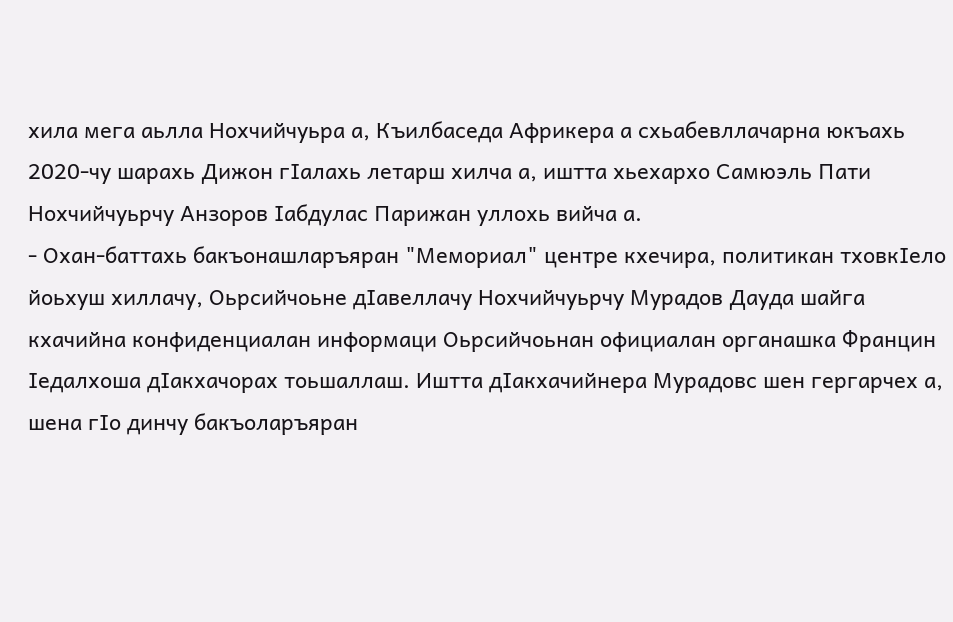хила мега аьлла Нохчийчуьра а, Къилбаседа Африкера а схьабевллачарна юкъахь 2020-чу шарахь Дижон гIалахь летарш хилча а, иштта хьехархо Самюэль Пати Нохчийчуьрчу Анзоров Iабдулас Парижан уллохь вийча а.
- Охан-баттахь бакъонашларъяран "Мемориал" центре кхечира, политикан тховкIело йоьхуш хиллачу, Оьрсийчоьне дIавеллачу Нохчийчуьрчу Мурадов Дауда шайга кхачийна конфиденциалан информаци Оьрсийчоьнан официалан органашка Францин Iедалхоша дIакхачорах тоьшаллаш. Иштта дIакхачийнера Мурадовс шен гергарчех а, шена гIо динчу бакъоларъяран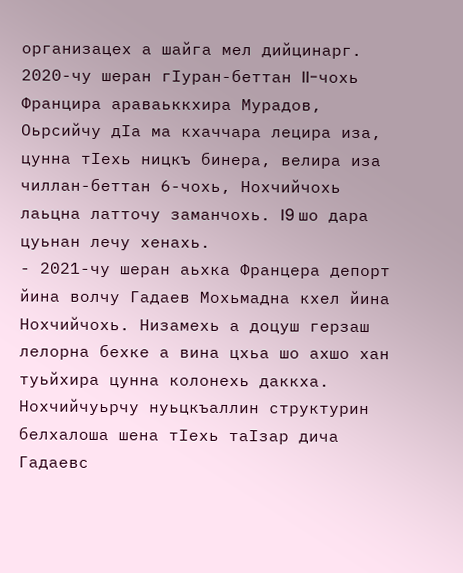организацех а шайга мел дийцинарг. 2020-чу шеран гIуран-беттан II-чохь Францира араваьккхира Мурадов, Оьрсийчу дIа ма кхаччара лецира иза, цунна тIехь ницкъ бинера, велира иза чиллан-беттан 6-чохь, Нохчийчохь лаьцна латточу заманчохь. I9 шо дара цуьнан лечу хенахь.
- 2021-чу шеран аьхка Францера депорт йина волчу Гадаев Мохьмадна кхел йина Нохчийчохь. Низамехь а доцуш герзаш лелорна бехке а вина цхьа шо ахшо хан туьйхира цунна колонехь даккха. Нохчийчуьрчу нуьцкъаллин структурин белхалоша шена тIехь таIзар дича Гадаевс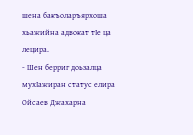шена бакъоларъярхоша хьажийна адвокат тIе ца лецира.
- Шен берриг доьзалца мухIажиран статус елира Ойсаев Джахарна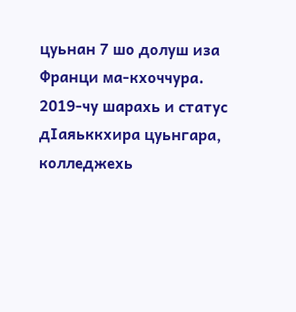цуьнан 7 шо долуш иза Франци ма-кхоччура. 2019-чу шарахь и статус дIаяьккхира цуьнгара, колледжехь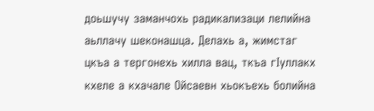доьшучу заманчохь радикализаци лелийна аьллачу шеконашца. Делахь а, жимстаг цкъа а тергонехь хилла вац, ткъа гIуллакх кхеле а кхачале Ойсаевн хьокъехь болийна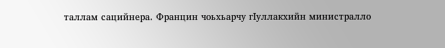таллам сацийнера. Францин чоьхьарчу гIуллакхийн министралло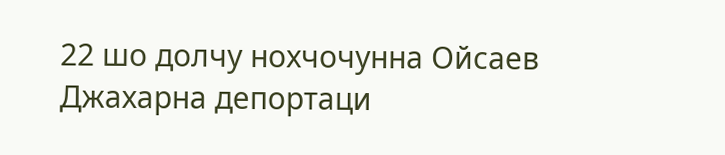22 шо долчу нохчочунна Ойсаев Джахарна депортаци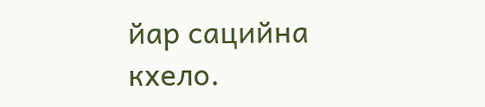йар сацийна кхело.